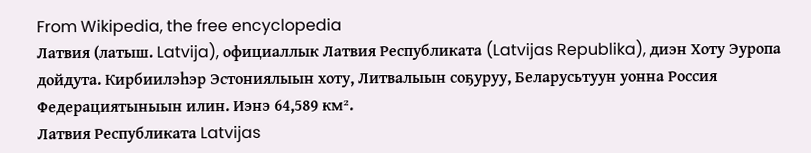From Wikipedia, the free encyclopedia
Латвия (латыш. Latvija), официаллык Латвия Республиката (Latvijas Republika), диэн Хоту Эуропа дойдута. Кирбиилэhэр Эстониялыын хоту, Литвалыын соҕуруу, Беларусьтуун уонна Россия Федерациятыныын илин. Иэнэ 64,589 км².
Латвия Республиката Latvijas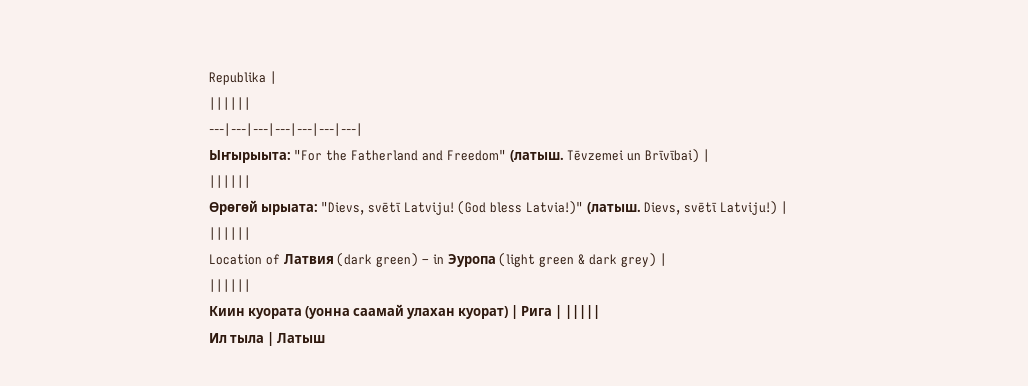Republika |
||||||
---|---|---|---|---|---|---|
Ыҥырыыта: "For the Fatherland and Freedom" (латыш. Tēvzemei un Brīvībai) |
||||||
Өрөгөй ырыата: "Dievs, svētī Latviju! (God bless Latvia!)" (латыш. Dievs, svētī Latviju!) |
||||||
Location of Латвия (dark green) – in Эуропа (light green & dark grey) |
||||||
Киин куората (уонна саамай улахан куорат) | Рига | |||||
Ил тыла | Латыш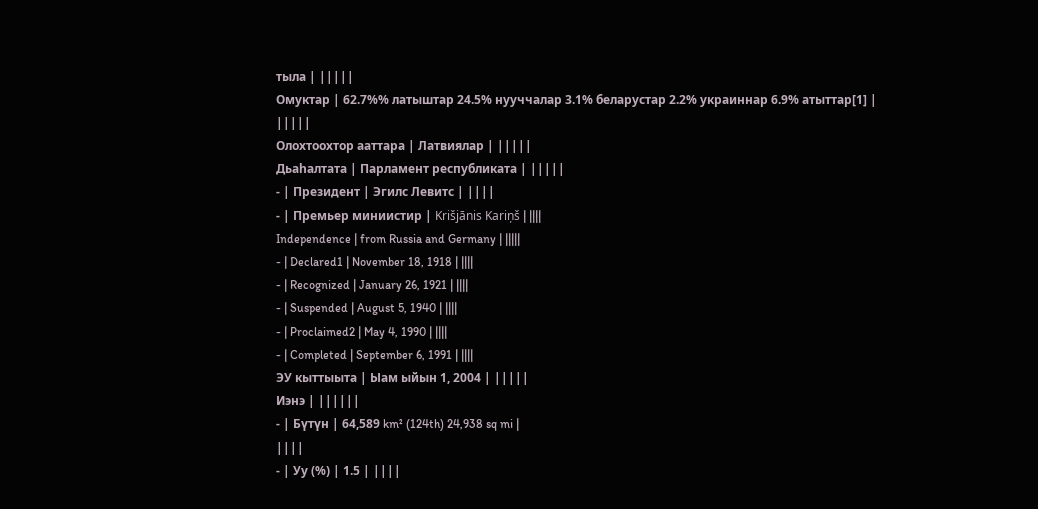тыла | |||||
Омуктар | 62.7%% латыштар 24.5% нууччалар 3.1% беларустар 2.2% украиннар 6.9% атыттар[1] |
|||||
Олохтоохтор ааттара | Латвиялар | |||||
Дьаhалтата | Парламент республиката | |||||
- | Президент | Эгилс Левитс | ||||
- | Премьер миниистир | Krišjānis Kariņš | ||||
Independence | from Russia and Germany | |||||
- | Declared1 | November 18, 1918 | ||||
- | Recognized | January 26, 1921 | ||||
- | Suspended | August 5, 1940 | ||||
- | Proclaimed2 | May 4, 1990 | ||||
- | Completed | September 6, 1991 | ||||
ЭУ кыттыыта | Ыам ыйын 1, 2004 | |||||
Иэнэ | ||||||
- | Бүтүн | 64,589 km² (124th) 24,938 sq mi |
||||
- | Уу (%) | 1.5 | ||||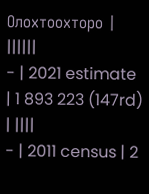Олохтоохторо | ||||||
- | 2021 estimate | 1 893 223 (147rd) | ||||
- | 2011 census | 2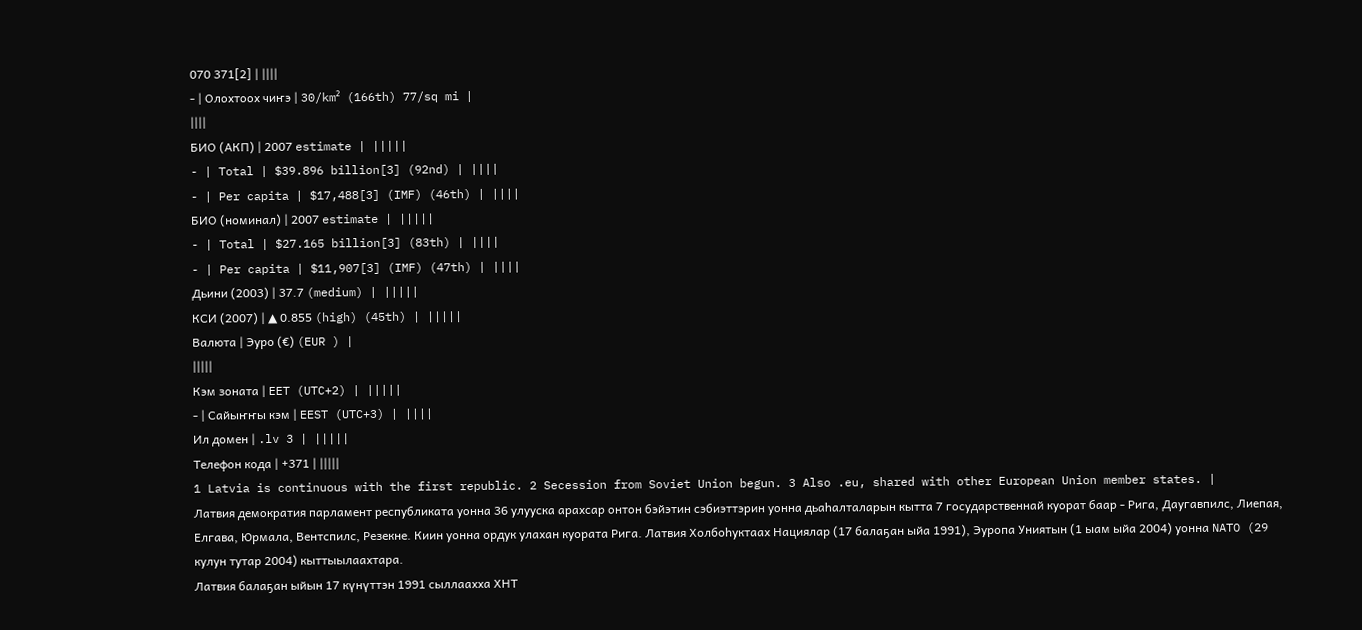070 371[2] | ||||
- | Олохтоох чиҥэ | 30/km² (166th) 77/sq mi |
||||
БИО (АКП) | 2007 estimate | |||||
- | Total | $39.896 billion[3] (92nd) | ||||
- | Per capita | $17,488[3] (IMF) (46th) | ||||
БИО (номинал) | 2007 estimate | |||||
- | Total | $27.165 billion[3] (83th) | ||||
- | Per capita | $11,907[3] (IMF) (47th) | ||||
Дьини (2003) | 37.7 (medium) | |||||
КСИ (2007) | ▲ 0.855 (high) (45th) | |||||
Валюта | Эуро (€) (EUR ) |
|||||
Кэм зоната | EET (UTC+2) | |||||
- | Сайыҥҥы кэм | EEST (UTC+3) | ||||
Ил домен | .lv 3 | |||||
Телефон кода | +371 | |||||
1 Latvia is continuous with the first republic. 2 Secession from Soviet Union begun. 3 Also .eu, shared with other European Union member states. |
Латвия демократия парламент республиката уонна 36 улууска арахсар онтон бэйэтин сэбиэттэрин уонна дьаһалталарын кытта 7 государственнай куорат баар - Рига, Даугавпилс, Лиепая, Елгава, Юрмала, Вентспилс, Резекне. Киин уонна ордук улахан куората Рига. Латвия Холбоhуктаах Нациялар (17 балаҕан ыйа 1991), Эуропа Униятын (1 ыам ыйа 2004) уонна NATO (29 кулун тутар 2004) кыттыылаахтара.
Латвия балаҕан ыйын 17 күнүттэн 1991 сыллаахха ХНТ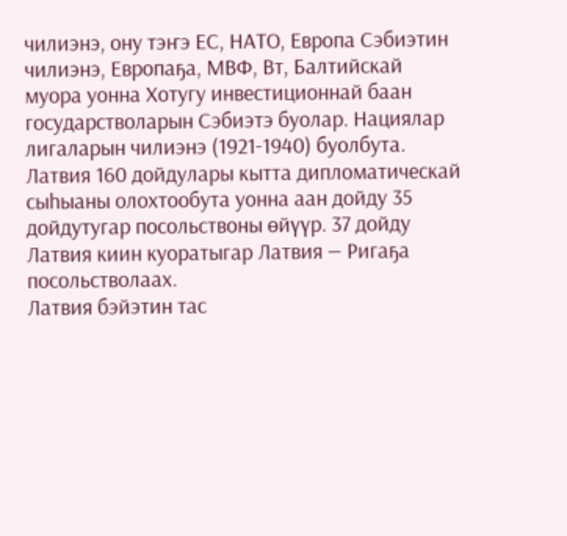чилиэнэ, ону тэҥэ ЕС, НАТО, Европа Сэбиэтин чилиэнэ, Европаҕа, МВФ, Вт, Балтийскай муора уонна Хотугу инвестиционнай баан государстволарын Сэбиэтэ буолар. Нациялар лигаларын чилиэнэ (1921-1940) буолбута.
Латвия 160 дойдулары кытта дипломатическай сыһыаны олохтообута уонна аан дойду 35 дойдутугар посольствоны өйүүр. 37 дойду Латвия киин куоратыгар Латвия — Ригаҕа посольстволаах.
Латвия бэйэтин тас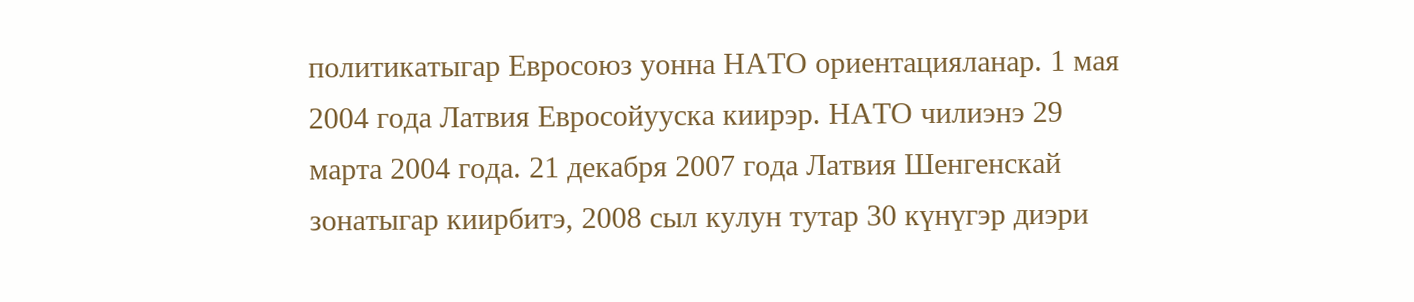политикатыгар Евросоюз уонна НАТО ориентацияланар. 1 мая 2004 года Латвия Евросойууска киирэр. НАТО чилиэнэ 29 марта 2004 года. 21 декабря 2007 года Латвия Шенгенскай зонатыгар киирбитэ, 2008 сыл кулун тутар 30 күнүгэр диэри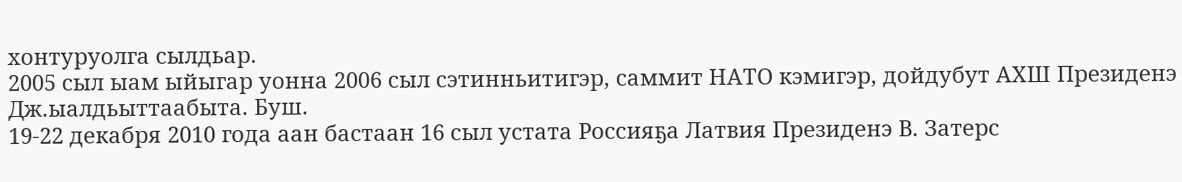хонтуруолга сылдьар.
2005 сыл ыам ыйыгар уонна 2006 сыл сэтинньитигэр, саммит НАТО кэмигэр, дойдубут АХШ Президенэ Дж.ыалдьыттаабыта. Буш.
19-22 декабря 2010 года аан бастаан 16 сыл устата Россияҕа Латвия Президенэ В. Затерс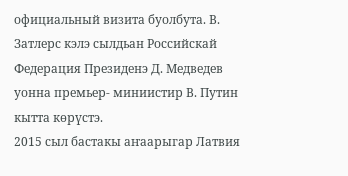официальный визита буолбута. В. Затлерс кэлэ сылдьан Российскай Федерация Президенэ Д. Медведев уонна премьер- миниистир В. Путин кытта көрүстэ.
2015 сыл бастакы аҥаарыгар Латвия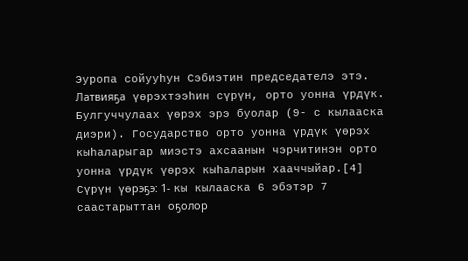Эуропа сойууһун Сэбиэтин председателэ этэ.
Латвияҕа үөрэхтээһин сүрүн, орто уонна үрдүк. Булгуччулаах үөрэх эрэ буолар (9- с кылааска диэри). Государство орто уонна үрдүк үөрэх кыһаларыгар миэстэ ахсаанын чэрчитинэн орто уонна үрдүк үөрэх кыһаларын хааччыйар.[4]
Сүрүн үөрэҕэ: 1- кы кылааска 6 эбэтэр 7 саастарыттан оҕолор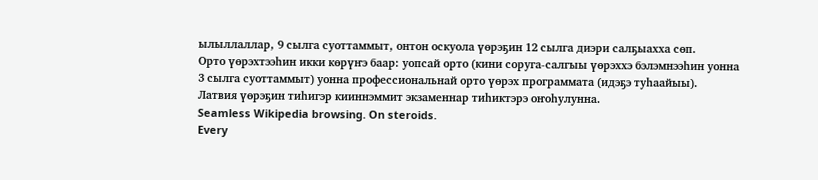ылыллаллар, 9 сылга суоттаммыт, онтон оскуола үөрэҕин 12 сылга диэри салҕыахха сөп.
Орто үөрэхтээһин икки көрүҥэ баар: уопсай орто (кини соруга-салгыы үөрэххэ бэлэмнээһин уонна 3 сылга суоттаммыт) уонна профессиональнай орто үөрэх программата (идэҕэ туһаайыы).
Латвия үөрэҕин тиһигэр кииннэммит экзаменнар тиһиктэрэ оҥоһулунна.
Seamless Wikipedia browsing. On steroids.
Every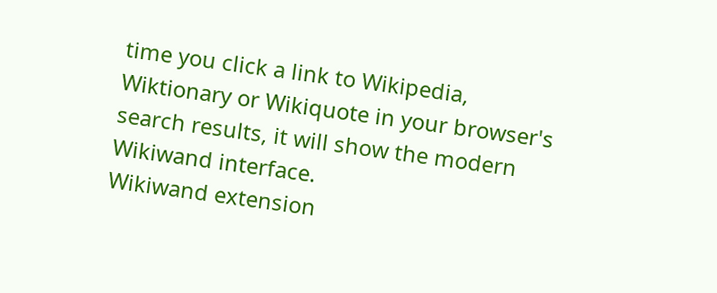time you click a link to Wikipedia, Wiktionary or Wikiquote in your browser's search results, it will show the modern Wikiwand interface.
Wikiwand extension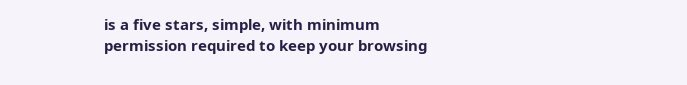is a five stars, simple, with minimum permission required to keep your browsing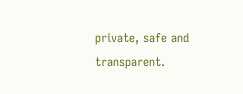private, safe and transparent.